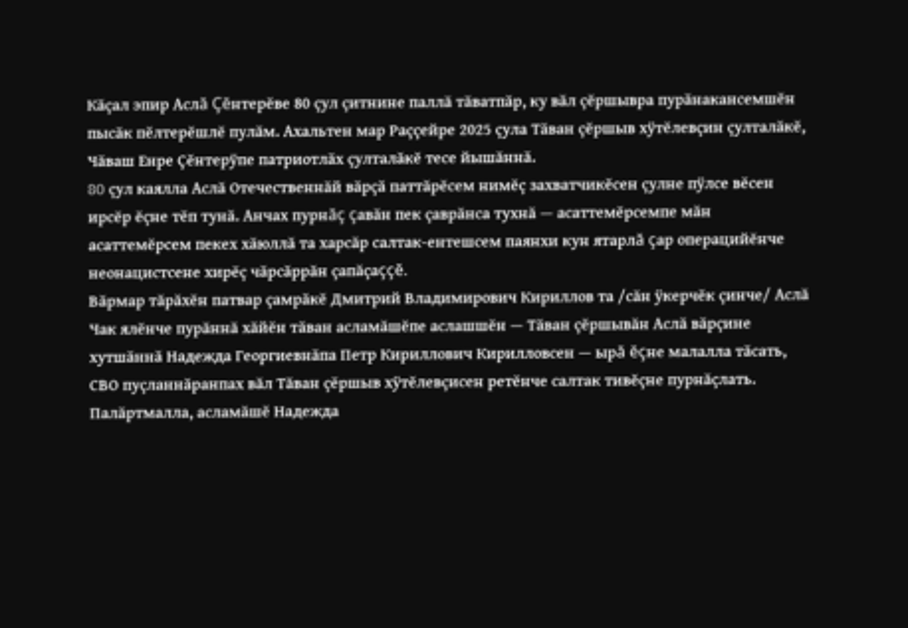Кăçал эпир Аслă Çĕнтерĕве 80 çул çитнине паллă тăватпăр, ку вăл çĕршывра пурăнакансемшĕн пысăк пĕлтерĕшлĕ пулăм. Ахальтен мар Раççейре 2025 çула Тăван çĕршыв хÿтĕлевçин çулталăкĕ, Чăваш Енре Çĕнтерÿпе патриотлăх çулталăкĕ тесе йышăннă.
80 çул каялла Аслă Отечественнăй вăрçă паттăрĕсем нимĕç захватчикĕсен çулне пÿлсе вĕсен ирсĕр ĕçне тĕп тунă. Анчах пурнăç çавăн пек çаврăнса тухнă — асаттемĕрсемпе мăн асаттемĕрсем пекех хăюллă та харсăр салтак-ентешсем паянхи кун ятарлă çар операцийĕнче неонацистсене хирĕç чăрсăррăн çапăçаççĕ.
Вăрмар тăрăхĕн патвар çамрăкĕ Дмитрий Владимирович Кириллов та /сăн ÿкерчĕк çинче/ Аслă Чак ялĕнче пурăннă хăйĕн тăван асламăшĕпе аслашшĕн — Тăван çĕршывăн Аслă вăрçине хутшăннă Надежда Георгиевнăпа Петр Кириллович Кирилловсен — ырă ĕçне малалла тăсать, СВО пуçланнăранпах вăл Тăван çĕршыв хÿтĕлевçисен ретĕнче салтак тивĕçне пурнăçлать.
Палăртмалла, асламăшĕ Надежда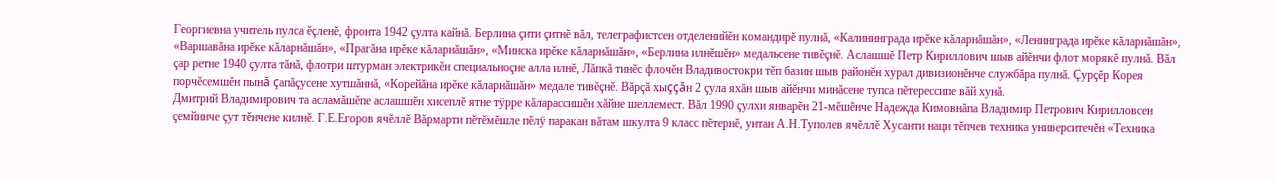Георгиевна учитель пулса ĕçленĕ, фронта 1942 çулта кайнă. Берлина çити çитнĕ вăл, телеграфистсен отделенийĕн командирĕ пулнă, «Калининграда ирĕке кăларнăшăн», «Ленинграда ирĕке кăларнăшăн», «Варшавăна ирĕке кăларнăшăн», «Прагăна ирĕке кăларнăшăн», «Минска ирĕке кăларнăшăн», «Берлина илнĕшĕн» медальсене тивĕçнĕ. Аслашшĕ Петр Кириллович шыв айĕнчи флот морякĕ пулнă. Вăл çар ретне 1940 çулта тăнă, флотри штурман электрикĕн специальноçне алла илнĕ, Лăпкă тинĕс флочĕн Владивостокри тĕп базин шыв районĕн хурал дивизионĕнче службăра пулнă. Çурçĕр Корея порчĕсемшĕн пынă çапăçусене хутшăннă, «Корейăна ирĕке кăларнăшăн» медале тивĕçнĕ. Вăрçă хыççăн 2 çула яхăн шыв айĕнчи минăсене тупса пĕтерессипе вăй хунă.
Дмитрий Владимирович та асламăшĕпе аслашшĕн хисеплĕ ятне тÿрре кăларассишĕн хăйне шеллемест. Вăл 1990 çулхи январĕн 21-мĕшĕнче Надежда Кимовнăпа Владимир Петрович Кирилловсен çемйинче çут тĕнчене килнĕ. Г.Е.Егоров ячĕллĕ Вăрмарти пĕтĕмĕшле пĕлÿ паракан вăтам шкулта 9 класс пĕтернĕ, унтан А.Н.Туполев ячĕллĕ Хусанти наци тĕпчев техника университечĕн «Техника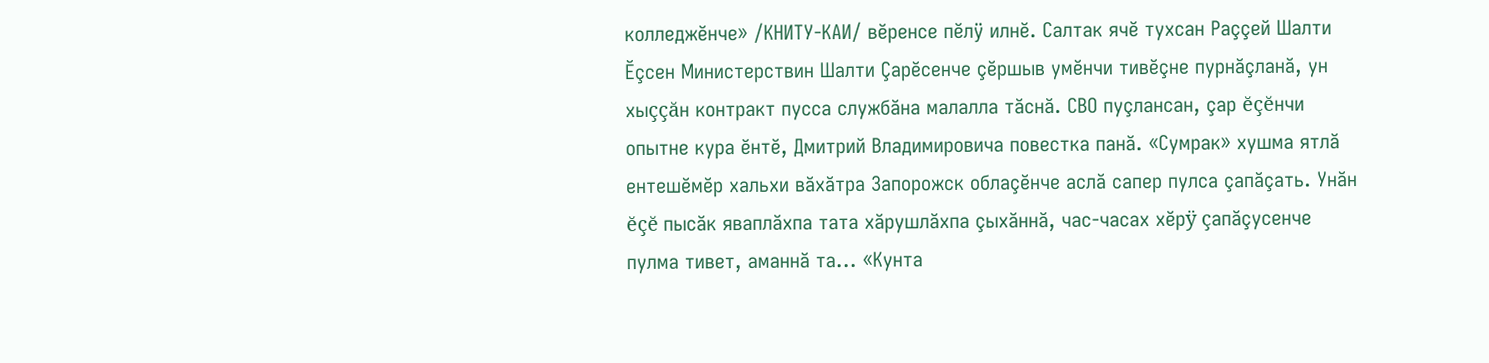колледжĕнче» /КНИТУ-КАИ/ вĕренсе пĕлÿ илнĕ. Салтак ячĕ тухсан Раççей Шалти Ĕçсен Министерствин Шалти Çарĕсенче çĕршыв умĕнчи тивĕçне пурнăçланă, ун хыççăн контракт пусса службăна малалла тăснă. СВО пуçлансан, çар ĕçĕнчи опытне кура ĕнтĕ, Дмитрий Владимировича повестка панă. «Сумрак» хушма ятлă ентешĕмĕр хальхи вăхăтра Запорожск облаçĕнче аслă сапер пулса çапăçать. Унăн ĕçĕ пысăк яваплăхпа тата хăрушлăхпа çыхăннă, час-часах хĕрÿ çапăçусенче пулма тивет, аманнă та... «Кунта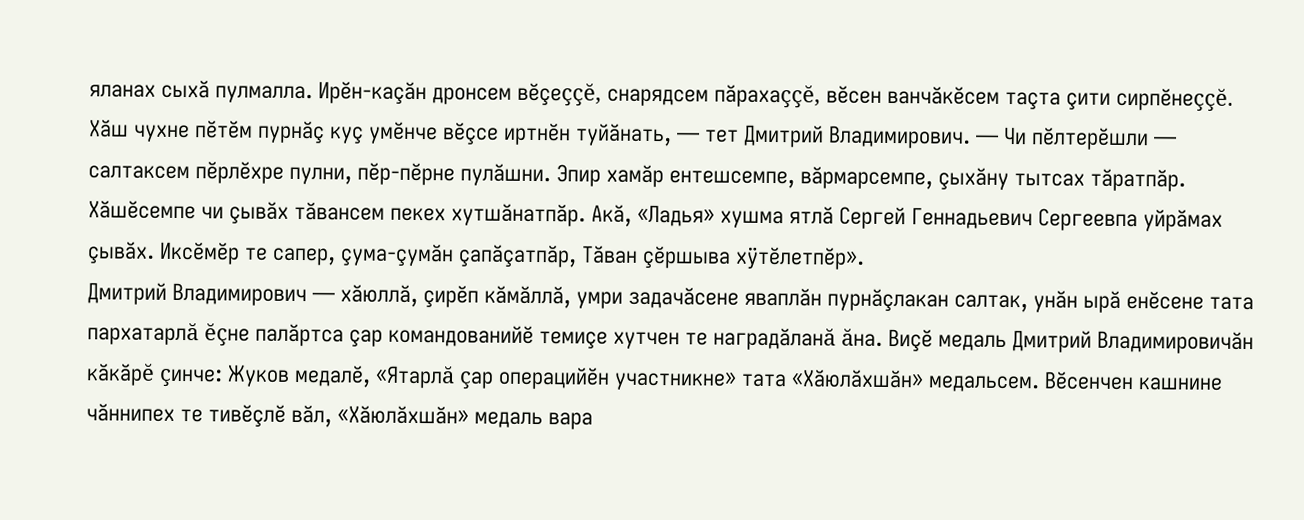яланах сыхă пулмалла. Ирĕн-каçăн дронсем вĕçеççĕ, снарядсем пăрахаççĕ, вĕсен ванчăкĕсем таçта çити сирпĕнеççĕ. Хăш чухне пĕтĕм пурнăç куç умĕнче вĕçсе иртнĕн туйăнать, — тет Дмитрий Владимирович. — Чи пĕлтерĕшли — салтаксем пĕрлĕхре пулни, пĕр-пĕрне пулăшни. Эпир хамăр ентешсемпе, вăрмарсемпе, çыхăну тытсах тăратпăр. Хăшĕсемпе чи çывăх тăвансем пекех хутшăнатпăр. Акă, «Ладья» хушма ятлă Сергей Геннадьевич Сергеевпа уйрăмах çывăх. Иксĕмĕр те сапер, çума-çумăн çапăçатпăр, Тăван çĕршыва хÿтĕлетпĕр».
Дмитрий Владимирович — хăюллă, çирĕп кăмăллă, умри задачăсене яваплăн пурнăçлакан салтак, унăн ырă енĕсене тата пархатарлă ĕçне палăртса çар командованийĕ темиçе хутчен те наградăланă ăна. Виçĕ медаль Дмитрий Владимировичăн кăкăрĕ çинче: Жуков медалĕ, «Ятарлă çар операцийĕн участникне» тата «Хăюлăхшăн» медальсем. Вĕсенчен кашнине чăннипех те тивĕçлĕ вăл, «Хăюлăхшăн» медаль вара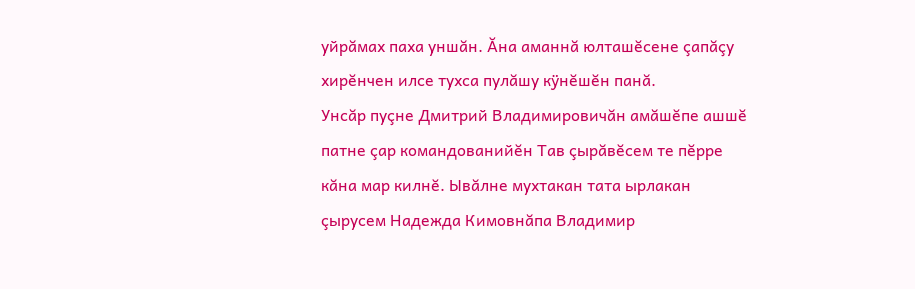уйрăмах паха уншăн. Ăна аманнă юлташĕсене çапăçу хирĕнчен илсе тухса пулăшу кÿнĕшĕн панă.
Унсăр пуçне Дмитрий Владимировичăн амăшĕпе ашшĕ патне çар командованийĕн Тав çырăвĕсем те пĕрре кăна мар килнĕ. Ывăлне мухтакан тата ырлакан çырусем Надежда Кимовнăпа Владимир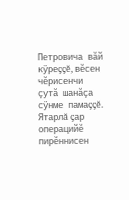Петровича вăй кÿреççĕ, вĕсен чĕрисенчи çутă шанăçа сÿнме памаççĕ. Ятарлă çар операцийĕ пирĕннисен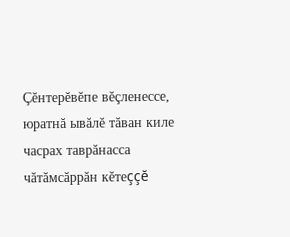Çĕнтерĕвĕпе вĕçленессе, юратнă ывăлĕ тăван киле часрах таврăнасса чăтăмсăррăн кĕтеççĕ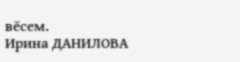вĕсем.
Ирина ДАНИЛОВА